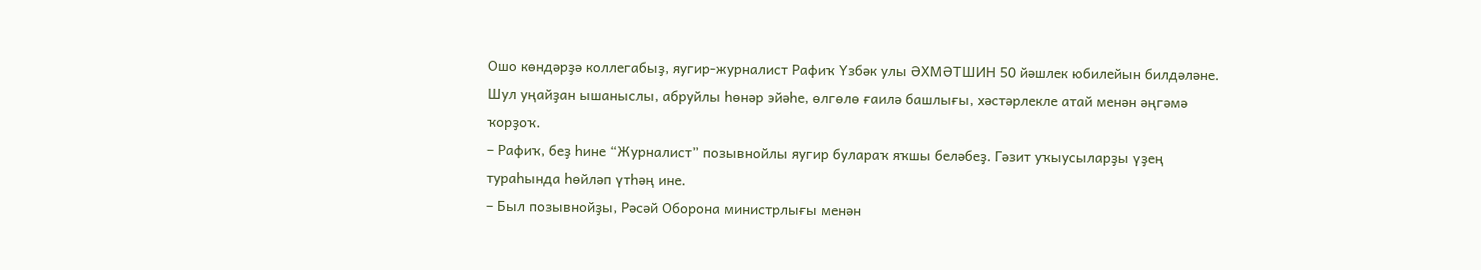Ошо көндәрҙә коллегабыҙ, яугир-журналист Рафиҡ Үзбәк улы ӘХМӘТШИН 50 йәшлек юбилейын билдәләне. Шул уңайҙан ышаныслы, абруйлы һөнәр эйәһе, өлгөлө ғаилә башлығы, хәстәрлекле атай менән әңгәмә ҡорҙоҡ.
– Рафиҡ, беҙ һине “Журналист” позывнойлы яугир булараҡ яҡшы беләбеҙ. Гәзит уҡыусыларҙы үҙең тураһында һөйләп үтһәң ине.
– Был позывнойҙы, Рәсәй Оборона министрлығы менән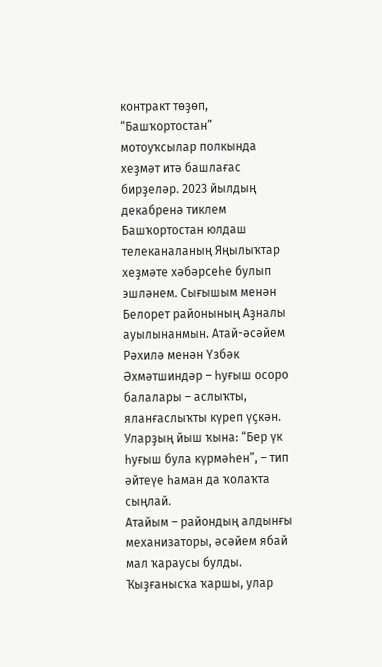контракт төҙөп, “Башҡортостан” мотоуҡсылар полкында хеҙмәт итә башлағас бирҙеләр. 2023 йылдың декабренә тиклем Башҡортостан юлдаш телеканаланың Яңылыҡтар хеҙмәте хәбәрсеһе булып эшләнем. Сығышым менән Белорет районының Аҙналы ауылынанмын. Атай-әсәйем Рәхилә менән Үзбәк Әхмәтшиндәр – һуғыш осоро балалары – аслыҡты, яланғаслыҡты күреп үҫкән. Уларҙың йыш ҡына: “Бер үк һуғыш була күрмәһен”, – тип әйтеүе һаман да ҡолаҡта сыңлай.
Атайым – райондың алдынғы механизаторы, әсәйем ябай мал ҡараусы булды. Ҡыҙғанысҡа ҡаршы, улар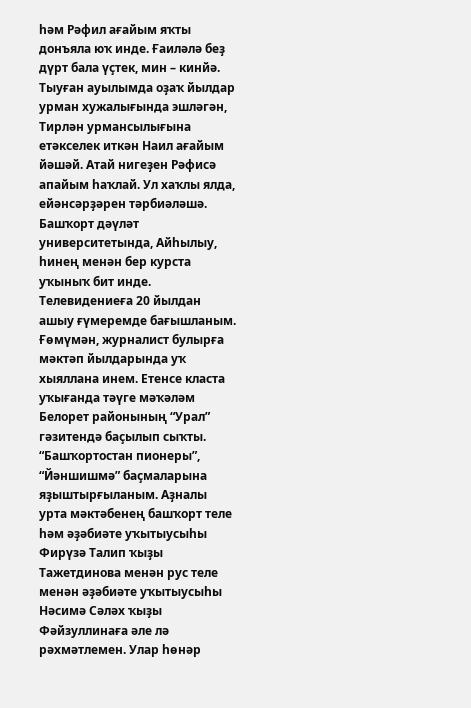һәм Рәфил ағайым яҡты донъяла юҡ инде. Ғаиләлә беҙ дүрт бала үҫтек, мин – кинйә. Тыуған ауылымда оҙаҡ йылдар урман хужалығында эшләгән, Тирлән урмансылығына етәкселек иткән Наил ағайым йәшәй. Атай нигеҙен Рәфисә апайым һаҡлай. Ул хаҡлы ялда, ейәнсәрҙәрен тәрбиәләшә.
Башҡорт дәүләт университетында, Айһылыу, һинең менән бер курста уҡыныҡ бит инде. Телевидениеға 20 йылдан ашыу ғүмеремде бағышланым. Ғөмүмән, журналист булырға мәктәп йылдарында уҡ хыяллана инем. Етенсе класта уҡығанда тәүге мәҡәләм Белорет районының “Урал” гәзитендә баҫылып сыҡты. “Башҡортостан пионеры”, “Йәншишмә” баҫмаларына яҙыштырғыланым. Аҙналы урта мәктәбенең башҡорт теле һәм әҙәбиәте уҡытыусыһы Фирүзә Талип ҡыҙы Тажетдинова менән рус теле менән әҙәбиәте уҡытыусыһы Нәсимә Сәләх ҡыҙы Фәйзуллинаға әле лә рәхмәтлемен. Улар һөнәр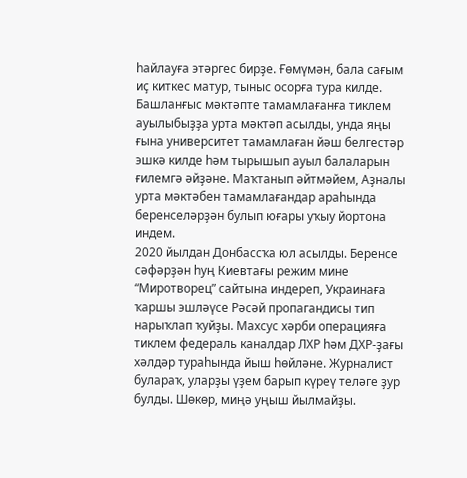һайлауға этәргес бирҙе. Ғөмүмән, бала сағым иҫ киткес матур, тыныс осорға тура килде. Башланғыс мәктәпте тамамлағанға тиклем ауылыбыҙҙа урта мәктәп асылды, унда яңы ғына университет тамамлаған йәш белгестәр эшкә килде һәм тырышып ауыл балаларын ғилемгә әйҙәне. Маҡтанып әйтмәйем, Аҙналы урта мәктәбен тамамлағандар араһында беренселәрҙән булып юғары уҡыу йортона индем.
2020 йылдан Донбассҡа юл асылды. Беренсе сәфәрҙән һуң Киевтағы режим мине “Миротворец” сайтына индереп, Украинаға ҡаршы эшләүсе Рәсәй пропагандисы тип нарыҡлап ҡуйҙы. Махсус хәрби операцияға тиклем федераль каналдар ЛХР һәм ДХР-ҙағы хәлдәр тураһында йыш һөйләне. Журналист булараҡ, уларҙы үҙем барып күреү теләге ҙур булды. Шөкөр, миңә уңыш йылмайҙы.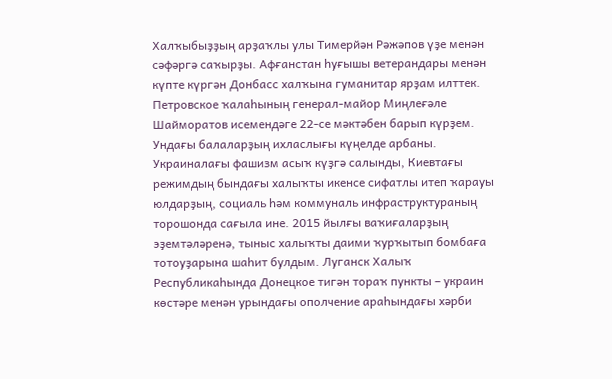Халҡыбыҙҙың арҙаҡлы улы Тимерйән Рәжәпов үҙе менән сәфәргә саҡырҙы. Афғанстан һуғышы ветерандары менән күпте күргән Донбасс халҡына гуманитар ярҙам илттек. Петровское ҡалаһының генерал-майор Миңлеғәле Шайморатов исемендәге 22-се мәктәбен барып күрҙем. Ундағы балаларҙың ихласлығы күңелде арбаны. Украиналағы фашизм асыҡ күҙгә салынды, Киевтағы режимдың бындағы халыҡты икенсе сифатлы итеп ҡарауы юлдарҙың, социаль һәм коммуналь инфраструктураның торошонда сағыла ине. 2015 йылғы ваҡиғаларҙың эҙемтәләренә, тыныс халыҡты даими ҡурҡытып бомбаға тотоуҙарына шаһит булдым. Луганск Халыҡ Республикаһында Донецкое тигән тораҡ пункты – украин көстәре менән урындағы ополчение араһындағы хәрби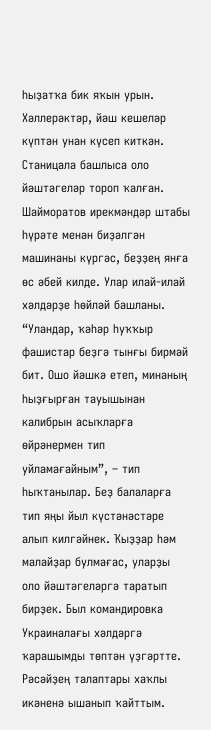һыҙатҡа бик яҡын урын. Хәллерәктәр, йәш кешеләр күптән унан күсеп киткән. Станицала башлыса оло йәштәгеләр тороп ҡалған. Шайморатов ирекмәндәр штабы һүрәте менән биҙәлгән машинаны күргәс, беҙҙең янға өс әбей килде. Улар илай-илай хәлдәрҙе һөйләй башланы. “Уландар, ҡәһәр һуҡҡыр фашистар беҙгә тынғы бирмәй бит. Ошо йәшкә етеп, минаның һыҙғырған тауышынан калибрын асыҡларға өйрәнермен тип уйламағайным”, – тип һыҡтанылар. Беҙ балаларға тип яңы йыл күстәнәстәре алып килгәйнек. Ҡыҙҙар һәм малайҙар булмағас, уларҙы оло йәштәгеләргә таратып бирҙек. Был командировка Украиналағы хәлдәргә ҡарашымды төптән үҙгәртте. Рәсәйҙең талаптары хаҡлы икәненә ышанып ҡайттым.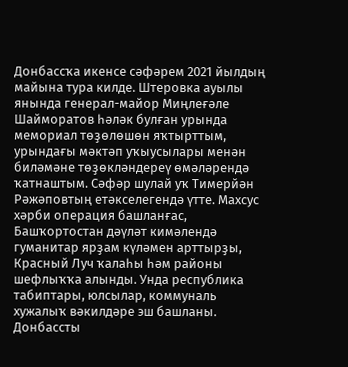Донбассҡа икенсе сәфәрем 2021 йылдың майына тура килде. Штеровка ауылы янында генерал-майор Миңлеғәле Шайморатов һәләк булған урында мемориал төҙөлөшөн яҡтырттым, урындағы мәктәп уҡыусылары менән биләмәне төҙөкләндереү өмәләрендә ҡатнаштым. Сәфәр шулай уҡ Тимерйән Рәжәповтың етәкселегендә үтте. Махсус хәрби операция башланғас, Башҡортостан дәүләт кимәлендә гуманитар ярҙам күләмен арттырҙы, Красный Луч ҡалаһы һәм районы шефлыҡҡа алынды. Унда республика табиптары, юлсылар, коммуналь хужалыҡ вәкилдәре эш башланы. Донбассты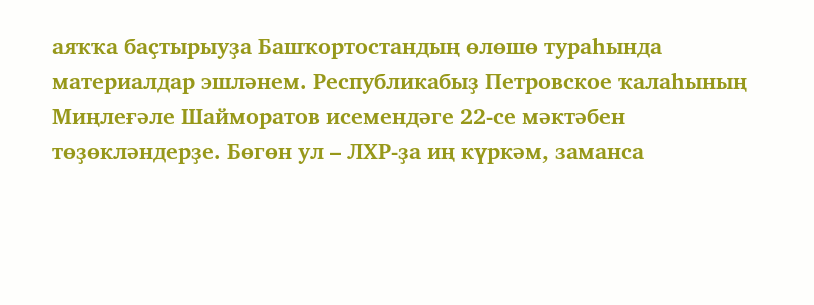аяҡҡа баҫтырыуҙа Башҡортостандың өлөшө тураһында материалдар эшләнем. Республикабыҙ Петровское ҡалаһының Миңлеғәле Шайморатов исемендәге 22-се мәктәбен төҙөкләндерҙе. Бөгөн ул – ЛХР-ҙа иң күркәм, заманса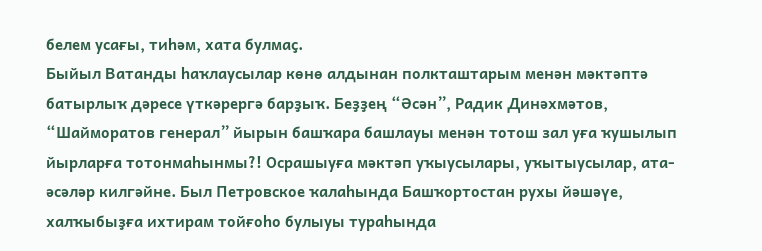белем усағы, тиһәм, хата булмаҫ.
Быйыл Ватанды һаҡлаусылар көнө алдынан полкташтарым менән мәктәптә батырлыҡ дәресе үткәрергә барҙыҡ. Беҙҙең “Әсән”, Радик Динәхмәтов, “Шайморатов генерал” йырын башҡара башлауы менән тотош зал уға ҡушылып йырларға тотонмаһынмы?! Осрашыуға мәктәп уҡыусылары, уҡытыусылар, ата-әсәләр килгәйне. Был Петровское ҡалаһында Башҡортостан рухы йәшәүе, халҡыбыҙға ихтирам тойғоһо булыуы тураһында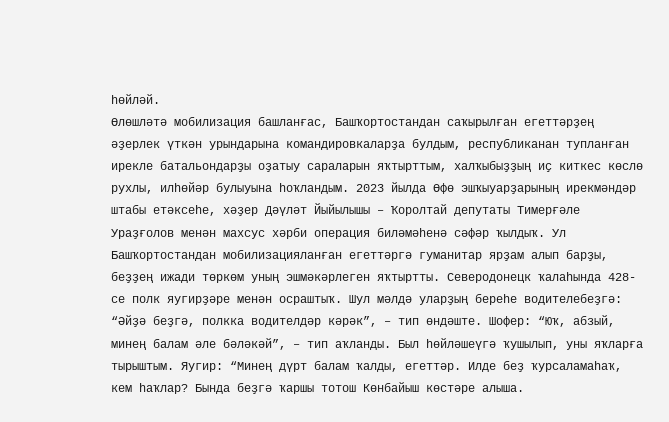һөйләй.
Өлөшләтә мобилизация башланғас, Башҡортостандан саҡырылған егеттәрҙең әҙерлек үткән урындарына командировкаларҙа булдым, республиканан тупланған ирекле батальондарҙы оҙатыу сараларын яҡтырттым, халҡыбыҙҙың иҫ киткес көслө рухлы, илһөйәр булыуына һоҡландым. 2023 йылда Өфө эшҡыуарҙарының ирекмәндәр штабы етәксеһе, хәҙер Дәүләт Йыйылышы – Ҡоролтай депутаты Тимерғәле Ураҙғолов менән махсус хәрби операция биләмәһенә сәфәр ҡылдыҡ. Ул Башҡортостандан мобилизацияланған егеттәргә гуманитар ярҙам алып барҙы, беҙҙең ижади төркөм уның эшмәкәрлеген яҡтыртты. Северодонецк ҡалаһында 428-се полк яугирҙәре менән осраштыҡ. Шул мәлдә уларҙың береһе водителебеҙгә: “Әйҙә беҙгә, полкка водителдәр кәрәк”, – тип өндәште. Шофер: “Юҡ, абзый, минең балам әле бәләкәй”, – тип аҡланды. Был һөйләшеүгә ҡушылып, уны яҡларға тырыштым. Яугир: “Минең дүрт балам ҡалды, егеттәр. Илде беҙ ҡурсаламаһаҡ, кем һаҡлар? Бында беҙгә ҡаршы тотош Көнбайыш көстәре алыша.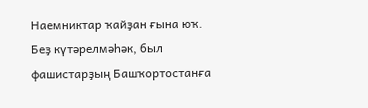Наемниктар ҡайҙан ғына юҡ. Беҙ күтәрелмәһәк, был фашистарҙың Башҡортостанға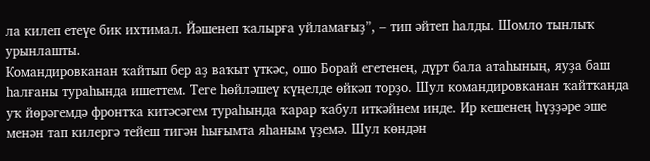ла килеп етеүе бик ихтимал. Йәшенеп ҡалырға уйламағыҙ”, – тип әйтеп һалды. Шомло тынлыҡ урынлашты.
Командировканан ҡайтып бер аҙ ваҡыт үткәс, ошо Борай егетенең, дүрт бала атаһының, яуҙа баш һалғаны тураһында ишеттем. Теге һөйләшеү күңелде өйкәп торҙо. Шул командировканан ҡайтҡанда уҡ йөрәгемдә фронтҡа китәсәгем тураһында ҡарар ҡабул иткәйнем инде. Ир кешенең һүҙҙәре эше менән тап килергә тейеш тигән һығымта яһаным үҙемә. Шул көндән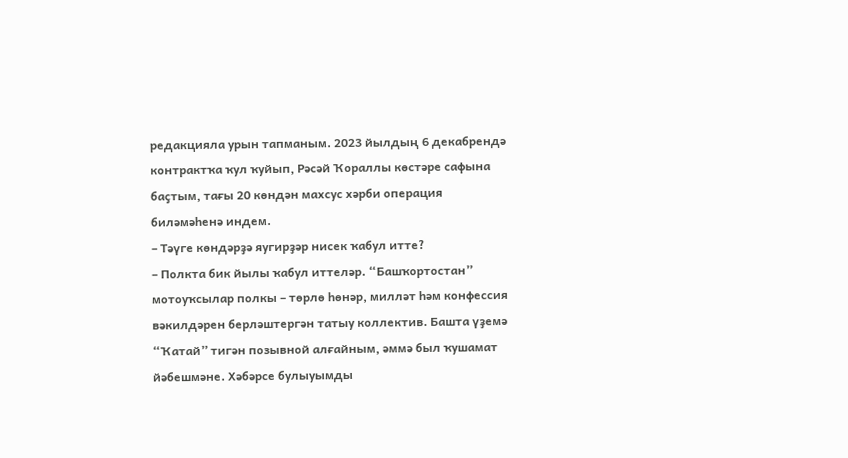редакцияла урын тапманым. 2023 йылдың 6 декабрендә контрактҡа ҡул ҡуйып, Рәсәй Ҡораллы көстәре сафына баҫтым, тағы 20 көндән махсус хәрби операция биләмәһенә индем.
– Тәүге көндәрҙә яугирҙәр нисек ҡабул итте?
– Полкта бик йылы ҡабул иттеләр. “Башҡортостан” мотоуҡсылар полкы – төрлө һөнәр, милләт һәм конфессия вәкилдәрен берләштергән татыу коллектив. Башта үҙемә “Ҡатай” тигән позывной алғайным, әммә был ҡушамат йәбешмәне. Хәбәрсе булыуымды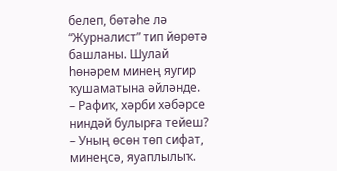белеп, бөтәһе лә “Журналист” тип йөрөтә башланы. Шулай һөнәрем минең яугир ҡушаматына әйләнде.
– Рафиҡ, хәрби хәбәрсе ниндәй булырға тейеш?
– Уның өсөн төп сифат, минеңсә, яуаплылыҡ.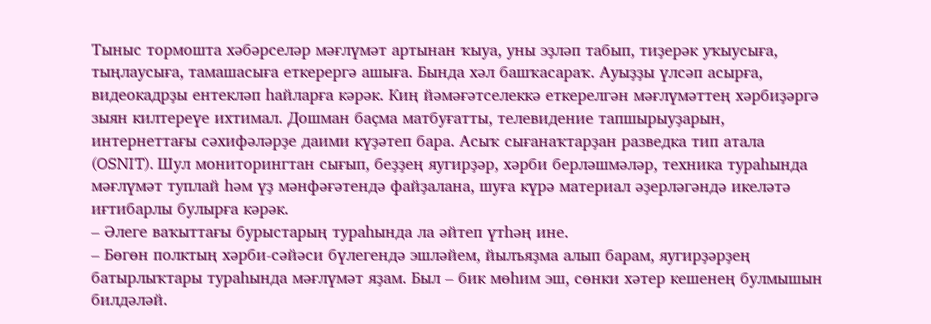Тыныс тормошта хәбәрселәр мәғлүмәт артынан ҡыуа, уны эҙләп табып, тиҙерәк уҡыусыға, тыңлаусыға, тамашасыға еткерергә ашыға. Бында хәл башҡасараҡ. Ауыҙҙы үлсәп асырға, видеокадрҙы ентекләп һайларға кәрәк. Киң йәмәғәтселеккә еткерелгән мәғлүмәттең хәрбиҙәргә зыян килтереүе ихтимал. Дошман баҫма матбуғатты, телевидение тапшырыуҙарын, интернеттағы сәхифәләрҙе даими күҙәтеп бара. Асыҡ сығанаҡтарҙан разведка тип атала (OSNIT). Шул мониторингтан сығып, беҙҙең яугирҙәр, хәрби берләшмәләр, техника тураһында мәғлүмәт туплай һәм үҙ мәнфәғәтендә файҙалана, шуға күрә материал әҙерләгәндә икеләтә иғтибарлы булырға кәрәк.
– Әлеге ваҡыттағы бурыстарың тураһында ла әйтеп үтһәң ине.
– Бөгөн полктың хәрби-сәйәси бүлегендә эшләйем, йылъяҙма алып барам, яугирҙәрҙең батырлыҡтары тураһында мәғлүмәт яҙам. Был – бик мөһим эш, сөнки хәтер кешенең булмышын билдәләй.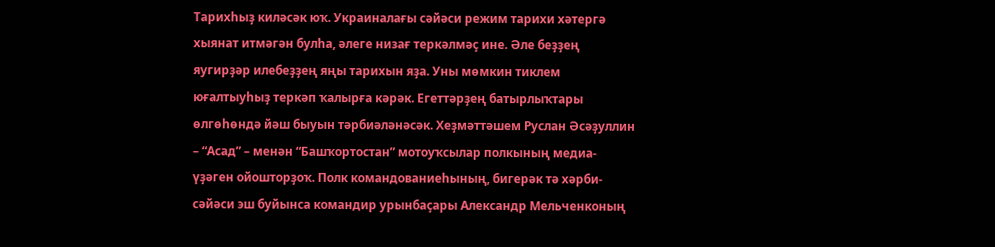Тарихһыҙ киләсәк юҡ. Украиналағы сәйәси режим тарихи хәтергә хыянат итмәгән булһа, әлеге низағ теркәлмәҫ ине. Әле беҙҙең яугирҙәр илебеҙҙең яңы тарихын яҙа. Уны мөмкин тиклем юғалтыуһыҙ теркәп ҡалырға кәрәк. Егеттәрҙең батырлыҡтары өлгөһөндә йәш быуын тәрбиәләнәсәк. Хеҙмәттәшем Руслан Әсәҙуллин – “Асад” – менән “Башҡортостан” мотоуҡсылар полкының медиа-үҙәген ойошторҙоҡ. Полк командованиеһының, бигерәк тә хәрби-сәйәси эш буйынса командир урынбаҫары Александр Мельченконың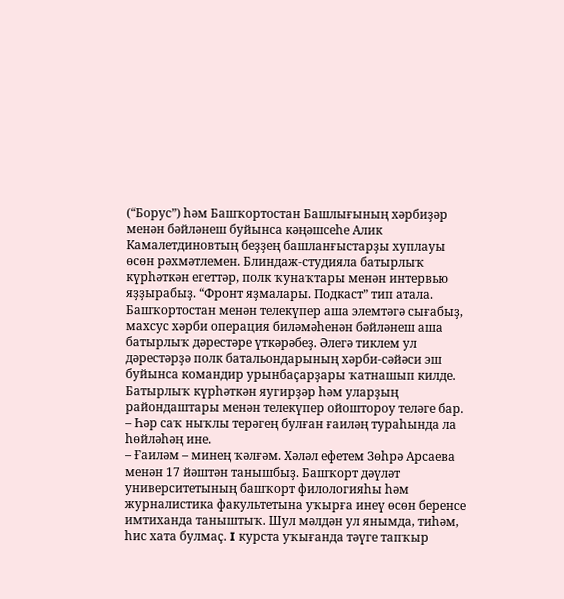(“Борус”) һәм Башҡортостан Башлығының хәрбиҙәр менән бәйләнеш буйынса кәңәшсеһе Алик Камалетдиновтың беҙҙең башланғыстарҙы хуплауы өсөн рәхмәтлемен. Блиндаж-студияла батырлыҡ күрһәткән егеттәр, полк ҡунаҡтары менән интервью яҙҙырабыҙ. “Фронт яҙмалары. Подкаст” тип атала. Башҡортостан менән телекүпер аша элемтәгә сығабыҙ, махсус хәрби операция биләмәһенән бәйләнеш аша батырлыҡ дәрестәре үткәрәбеҙ. Әлегә тиклем ул дәрестәрҙә полк батальондарының хәрби-сәйәси эш буйынса командир урынбаҫарҙары ҡатнашып килде. Батырлыҡ күрһәткән яугирҙәр һәм уларҙың райондаштары менән телекүпер ойоштороу теләге бар.
– Һәр саҡ ныҡлы терәгең булған ғаиләң тураһында ла һөйләһәң ине.
– Ғаиләм – минең ҡәлғәм. Хәләл ефетем Зөһрә Арсаева менән 17 йәштән танышбыҙ. Башҡорт дәүләт университетының башҡорт филологияһы һәм журналистика факультетына уҡырға инеү өсөн беренсе имтиханда таныштыҡ. Шул мәлдән ул янымда, тиһәм, һис хата булмаҫ. I курста уҡығанда тәүге тапҡыр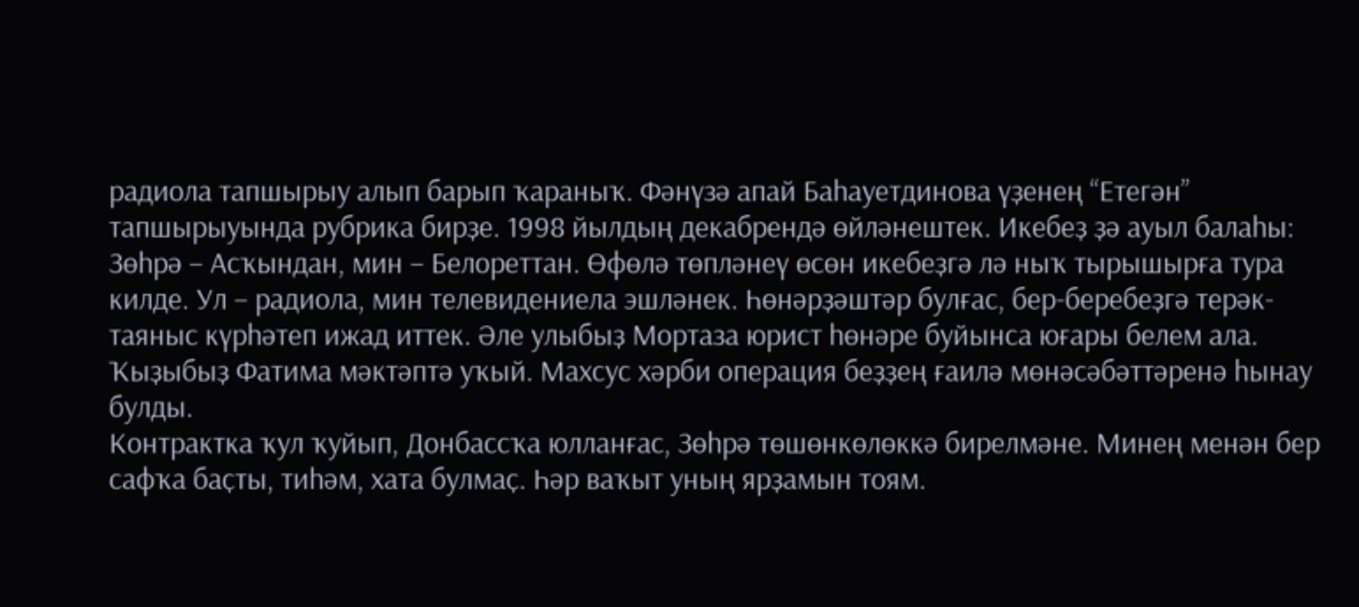радиола тапшырыу алып барып ҡараныҡ. Фәнүзә апай Баһауетдинова үҙенең “Етегән” тапшырыуында рубрика бирҙе. 1998 йылдың декабрендә өйләнештек. Икебеҙ ҙә ауыл балаһы: Зөһрә – Асҡындан, мин – Белореттан. Өфөлә төпләнеү өсөн икебеҙгә лә ныҡ тырышырға тура килде. Ул – радиола, мин телевидениела эшләнек. Һөнәрҙәштәр булғас, бер-беребеҙгә терәк-таяныс күрһәтеп ижад иттек. Әле улыбыҙ Мортаза юрист һөнәре буйынса юғары белем ала. Ҡыҙыбыҙ Фатима мәктәптә уҡый. Махсус хәрби операция беҙҙең ғаилә мөнәсәбәттәренә һынау булды.
Контрактка ҡул ҡуйып, Донбассҡа юлланғас, Зөһрә төшөнкөлөккә бирелмәне. Минең менән бер сафҡа баҫты, тиһәм, хата булмаҫ. Һәр ваҡыт уның ярҙамын тоям.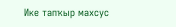Ике тапҡыр махсус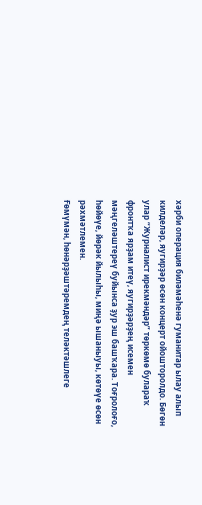хәрби операция биләмәһенә гуманитар ылау алып килделәр, яугирҙәр өсөн концерт ойошторолдо. Бөгөн улар “Журналист ирекмәндәр” төркөмө булараҡ фронтҡа ярҙам итеү, яугирҙәрҙең исемен мәңгеләштереү буйынса ҙур эш башҡара. Тоғролоғо, һөйөүе, йөрәк йылыһы, миңә ышаныуы, көтөүе өсөн рәхмәтлемен.
Ғөмүмән, һөнәрҙәштәремдең теләктәшлеге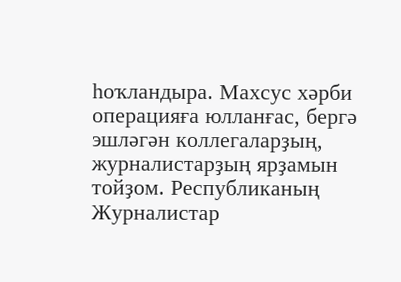һоҡландыра. Махсус хәрби операцияға юлланғас, бергә эшләгән коллегаларҙың, журналистарҙың ярҙамын тойҙом. Республиканың Журналистар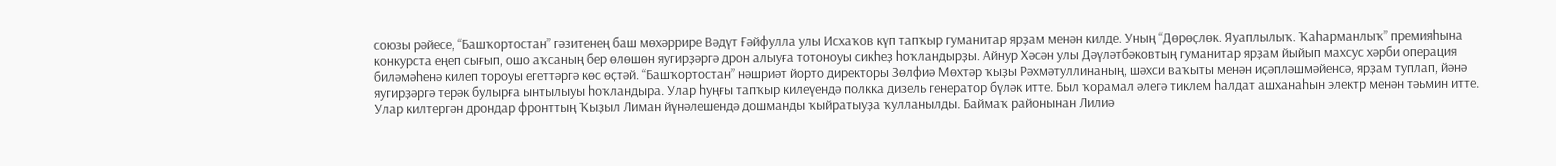союзы рәйесе, “Башҡортостан” гәзитенең баш мөхәррире Вәдүт Ғәйфулла улы Исхаҡов күп тапҡыр гуманитар ярҙам менән килде. Уның “Дөрөҫлөк. Яуаплылыҡ. Ҡаһарманлыҡ” премияһына конкурста еңеп сығып, ошо аҡсаның бер өлөшөн яугирҙәргә дрон алыуға тотоноуы сикһеҙ һоҡландырҙы. Айнур Хәсән улы Дәүләтбәковтың гуманитар ярҙам йыйып махсус хәрби операция биләмәһенә килеп тороуы егеттәргә көс өҫтәй. “Башҡортостан” нәшриәт йорто директоры Зөлфиә Мөхтәр ҡыҙы Рәхмәтуллинаның, шәхси ваҡыты менән иҫәпләшмәйенсә, ярҙам туплап, йәнә яугирҙәргә терәк булырға ынтылыуы һоҡландыра. Улар һуңғы тапҡыр килеүендә полкка дизель генератор бүләк итте. Был ҡорамал әлегә тиклем һалдат ашханаһын электр менән тәьмин итте. Улар килтергән дрондар фронттың Ҡыҙыл Лиман йүнәлешендә дошманды ҡыйратыуҙа ҡулланылды. Баймаҡ районынан Лилиә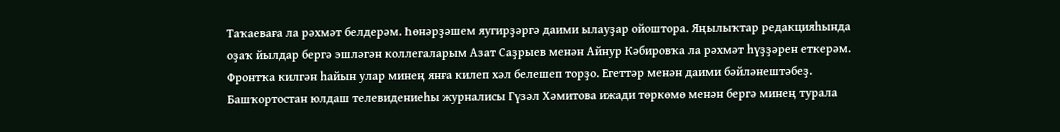Таҡаеваға ла рәхмәт белдерәм. Һөнәрҙәшем яугирҙәргә даими ылауҙар ойоштора. Яңылыҡтар редакцияһында оҙаҡ йылдар бергә эшләгән коллегаларым Азат Саҙрыев менән Айнур Кәбировҡа ла рәхмәт һүҙҙәрен еткерәм. Фронтҡа килгән һайын улар минең янға килеп хәл белешеп торҙо. Егеттәр менән даими бәйләнештәбеҙ. Башҡортостан юлдаш телевидениеһы журналисы Гүзәл Хәмитова ижади төркөмө менән бергә минең турала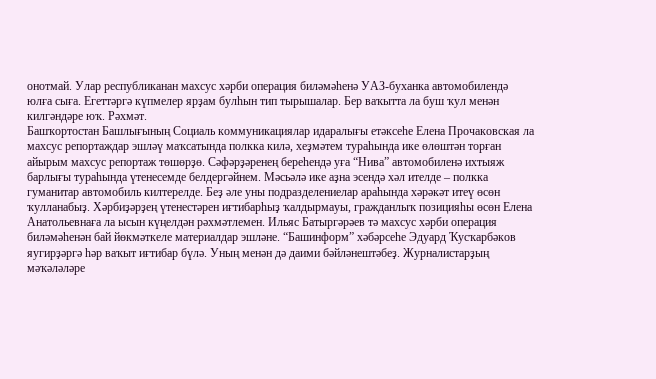онотмай. Улар республиканан махсус хәрби операция биләмәһенә УАЗ-буханка автомобилендә юлға сыға. Егеттәргә күпмелер ярҙам булһын тип тырышалар. Бер ваҡытта ла буш ҡул менән килгәндәре юҡ. Рәхмәт.
Башҡортостан Башлығының Социаль коммуникациялар идаралығы етәксеһе Елена Прочаковская ла махсус репортаждар эшләү маҡсатында полкка килә, хеҙмәтем тураһында ике өлөштән торған айырым махсус репортаж төшөрҙө. Сәфәрҙәренең береһендә уға “Нива” автомобиленә ихтыяж барлығы тураһында үтенесемде белдергәйнем. Мәсьәлә ике аҙна эсендә хәл ителде – полкка гуманитар автомобиль килтерелде. Беҙ әле уны подразделениелар араһында хәрәкәт итеү өсөн ҡулланабыҙ. Хәрбиҙәрҙең үтенестәрен иғтибарһыҙ ҡалдырмауы, гражданлыҡ позицияһы өсөн Елена Анатольевнаға ла ысын күңелдән рәхмәтлемен. Ильяс Батыргәрәев тә махсус хәрби операция биләмәһенән бай йөкмәткеле материалдар эшләне. “Башинформ” хәбәрсеһе Эдуард Ҡусҡарбәков яугирҙәргә һәр ваҡыт иғтибар бүлә. Уның менән дә даими бәйләнештәбеҙ. Журналистарҙың мәҡәләләре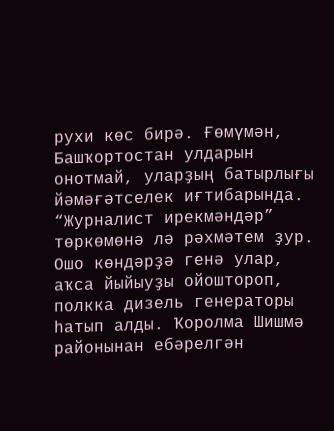рухи көс бирә. Ғөмүмән, Башҡортостан улдарын онотмай, уларҙың батырлығы йәмәғәтселек иғтибарында. “Журналист ирекмәндәр” төркөмөнә лә рәхмәтем ҙур. Ошо көндәрҙә генә улар, аҡса йыйыуҙы ойоштороп, полкка дизель генераторы һатып алды. Ҡоролма Шишмә районынан ебәрелгән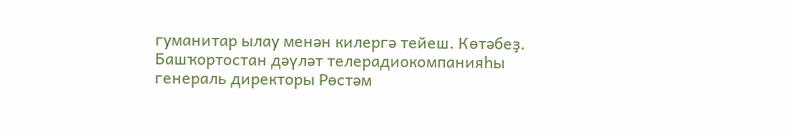гуманитар ылау менән килергә тейеш. Көтәбеҙ.
Башҡортостан дәүләт телерадиокомпанияһы генераль директоры Рөстәм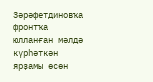Зәрәфетдиновҡа фронтҡа юлланған мәлдә күрһәткән ярҙамы өсөн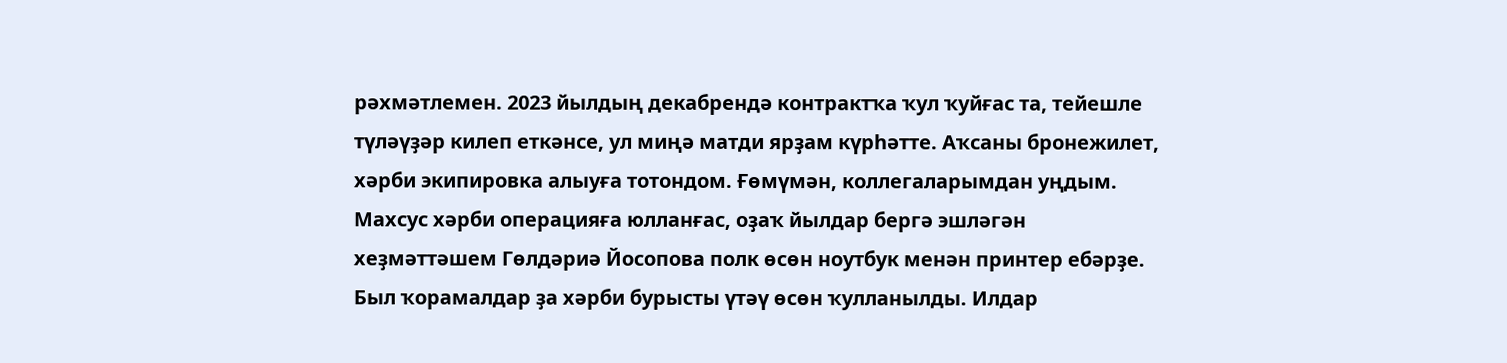рәхмәтлемен. 2023 йылдың декабрендә контрактҡа ҡул ҡуйғас та, тейешле түләүҙәр килеп еткәнсе, ул миңә матди ярҙам күрһәтте. Аҡсаны бронежилет, хәрби экипировка алыуға тотондом. Ғөмүмән, коллегаларымдан уңдым. Махсус хәрби операцияға юлланғас, оҙаҡ йылдар бергә эшләгән хеҙмәттәшем Гөлдәриә Йосопова полк өсөн ноутбук менән принтер ебәрҙе. Был ҡорамалдар ҙа хәрби бурысты үтәү өсөн ҡулланылды. Илдар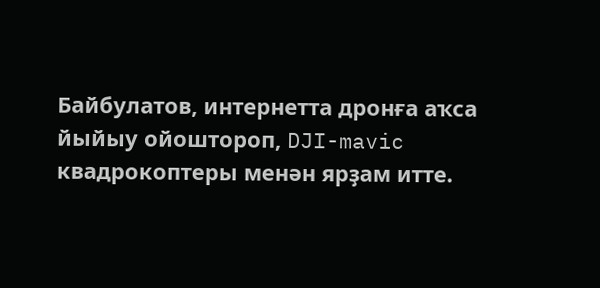Байбулатов, интернетта дронға аҡса йыйыу ойоштороп, DJI-mavic квадрокоптеры менән ярҙам итте.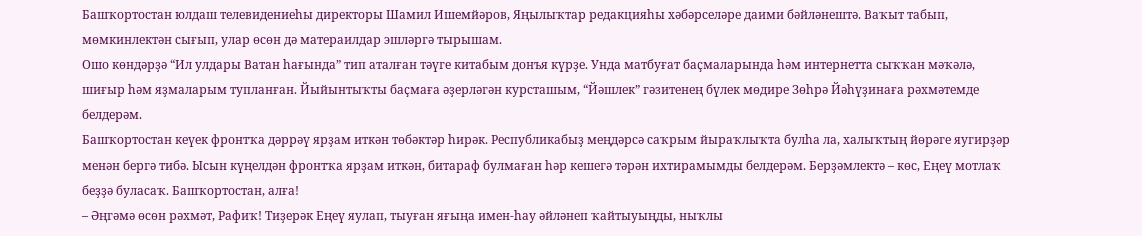Башҡортостан юлдаш телевидениеһы директоры Шамил Ишемйәров, Яңылыҡтар редакцияһы хәбәрселәре даими бәйләнештә. Ваҡыт табып, мөмкинлектән сығып, улар өсөн дә матераилдар эшләргә тырышам.
Ошо көндәрҙә “Ил улдары Ватан һағында” тип аталған тәүге китабым донъя күрҙе. Унда матбуғат баҫмаларында һәм интернетта сыҡҡан мәҡәлә, шиғыр һәм яҙмаларым тупланған. Йыйынтыҡты баҫмаға әҙерләгән курсташым, “Йәшлек” гәзитенең бүлек мөдире Зөһрә Йәһүҙинаға рәхмәтемде белдерәм.
Башҡортостан кеүек фронтҡа дәррәү ярҙам иткән төбәктәр һирәк. Республикабыҙ меңдәрсә саҡрым йыраҡлыҡта булһа ла, халыҡтың йөрәге яугирҙәр менән бергә тибә. Ысын күңелдән фронтҡа ярҙам иткән, битараф булмаған һәр кешегә тәрән ихтирамымды белдерәм. Берҙәмлектә – көс, Еңеү мотлаҡ беҙҙә буласаҡ. Башҡортостан, алға!
– Әңгәмә өсөн рәхмәт, Рафиҡ! Тиҙерәк Еңеү яулап, тыуған яғыңа имен-һау әйләнеп ҡайтыуыңды, ныҡлы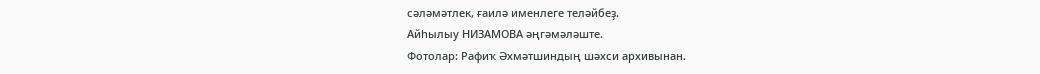сәләмәтлек, ғаилә именлеге теләйбеҙ.
Айһылыу НИЗАМОВА әңгәмәләште.
Фотолар: Рафиҡ Әхмәтшиндың шәхси архивынан.